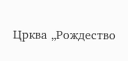Црква „Рождество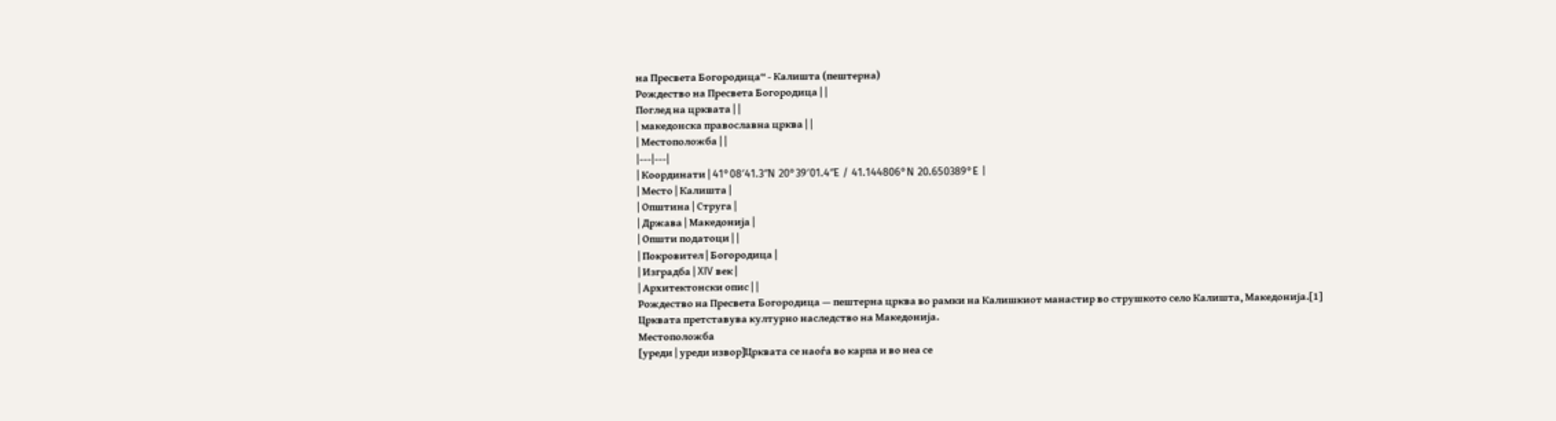на Пресвета Богородица“ - Калишта (пештерна)
Рождество на Пресвета Богородица | |
Поглед на црквата | |
| македонска православна црква | |
| Местоположба | |
|---|---|
| Координати | 41°08′41.3″N 20°39′01.4″E / 41.144806°N 20.650389°E |
| Место | Калишта |
| Општина | Струга |
| Држава | Македонија |
| Општи податоци | |
| Покровител | Богородица |
| Изградба | XIV век |
| Архитектонски опис | |
Рождество на Пресвета Богородица — пештерна црква во рамки на Калишкиот манастир во струшкото село Калишта, Македонија.[1]
Црквата претставува културно наследство на Македонија.
Местоположба
[уреди | уреди извор]Црквата се наоѓа во карпа и во неа се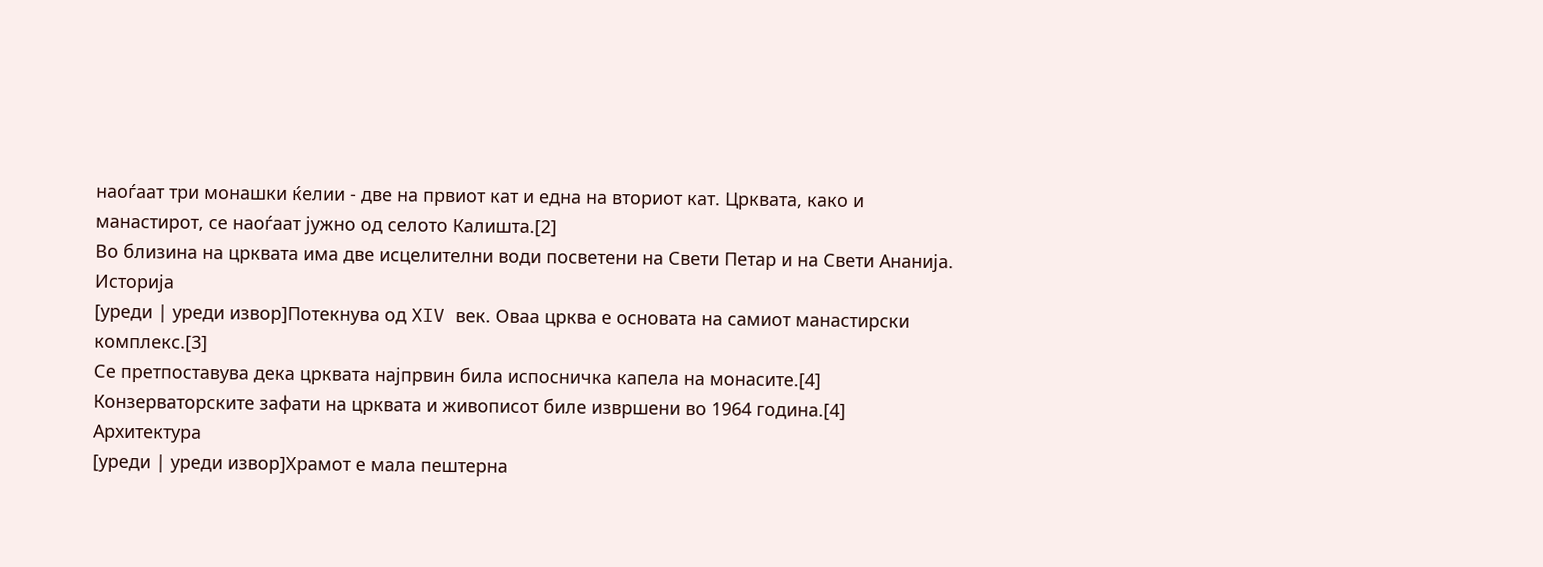наоѓаат три монашки ќелии - две на првиот кат и една на вториот кат. Црквата, како и манастирот, се наоѓаат јужно од селото Калишта.[2]
Во близина на црквата има две исцелителни води посветени на Свети Петар и на Свети Ананија.
Историја
[уреди | уреди извор]Потекнува од XIV век. Оваа црква е основата на самиот манастирски комплекс.[3]
Се претпоставува дека црквата најпрвин била испосничка капела на монасите.[4]
Конзерваторските зафати на црквата и живописот биле извршени во 1964 година.[4]
Архитектура
[уреди | уреди извор]Храмот е мала пештерна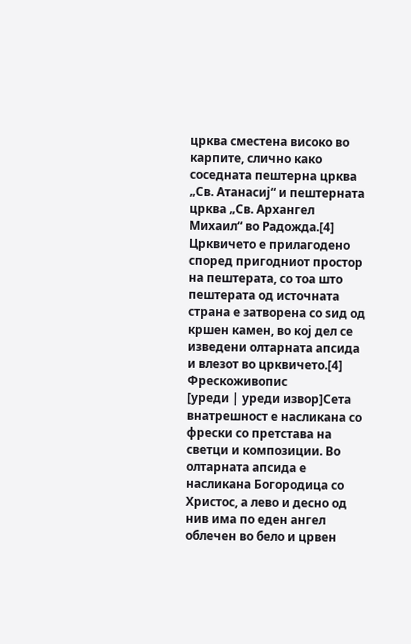црква сместена високо во карпите, слично како соседната пештерна црква „Св. Атанасиј“ и пештерната црква „Св. Архангел Михаил“ во Радожда.[4]
Црквичето е прилагодено според пригодниот простор на пештерата, со тоа што пештерата од источната страна е затворена со ѕид од кршен камен, во кој дел се изведени олтарната апсида и влезот во црквичето.[4]
Фрескоживопис
[уреди | уреди извор]Сета внатрешност е насликана со фрески со претстава на светци и композиции. Во олтарната апсида е насликана Богородица со Христос, а лево и десно од нив има по еден ангел облечен во бело и црвен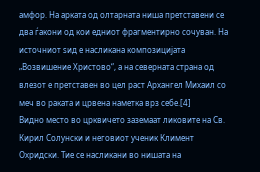амфор. На арката од олтарната ниша претставени се два ѓакони од кои едниот фрагментирно сочуван. На источниот ѕид е насликана композицијата „Возвишение Христово“, а на северната страна од влезот е претставен во цел раст Архангел Михаил со меч во раката и црвена наметка врз себе.[4]
Видно место во црквичето заземаат ликовите на Св. Кирил Солунски и неговиот ученик Климент Охридски. Тие се насликани во нишата на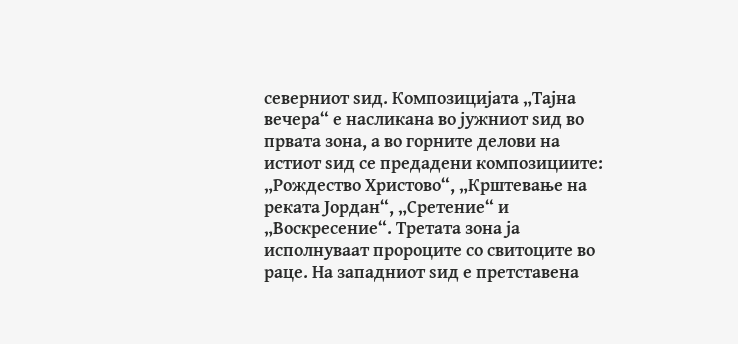северниот ѕид. Композицијата „Тајна вечера“ е насликана во јужниот ѕид во првата зона, а во горните делови на истиот ѕид се предадени композициите: „Рождество Христово“, „Крштевање на реката Јордан“, „Сретение“ и „Воскресение“. Третата зона ја исполнуваат пророците со свитоците во раце. На западниот ѕид е претставена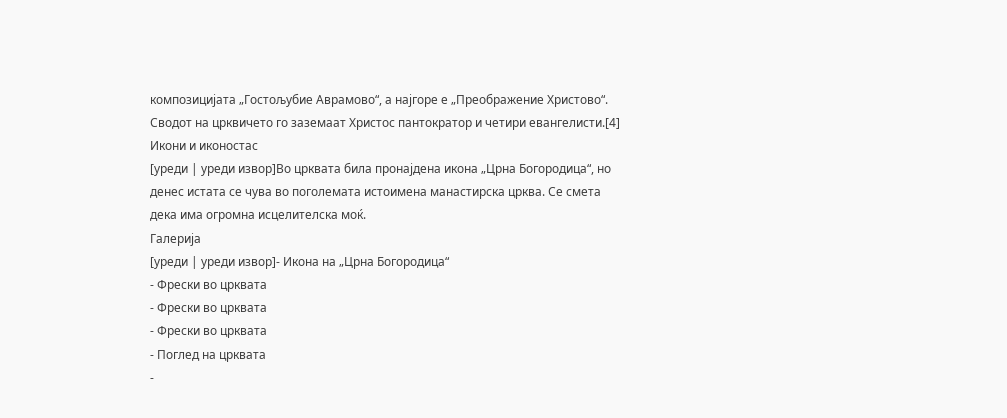композицијата „Гостољубие Аврамово“, а најгоре е „Преображение Христово“. Сводот на црквичето го заземаат Христос пантократор и четири евангелисти.[4]
Икони и иконостас
[уреди | уреди извор]Во црквата била пронајдена икона „Црна Богородица“, но денес истата се чува во поголемата истоимена манастирска црква. Се смета дека има огромна исцелителска моќ.
Галерија
[уреди | уреди извор]- Икона на „Црна Богородица“
- Фрески во црквата
- Фрески во црквата
- Фрески во црквата
- Поглед на црквата
-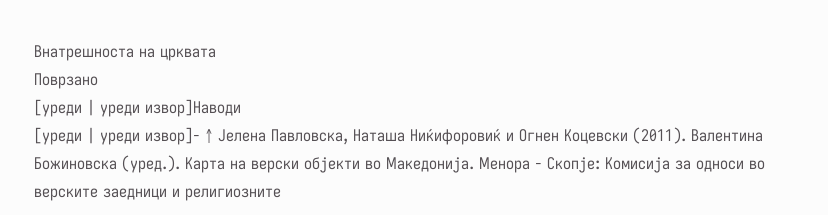Внатрешноста на црквата
Поврзано
[уреди | уреди извор]Наводи
[уреди | уреди извор]- ↑ Јелена Павловска, Наташа Ниќифоровиќ и Огнен Коцевски (2011). Валентина Божиновска (уред.). Карта на верски објекти во Македонија. Менора - Скопје: Комисија за односи во верските заедници и религиозните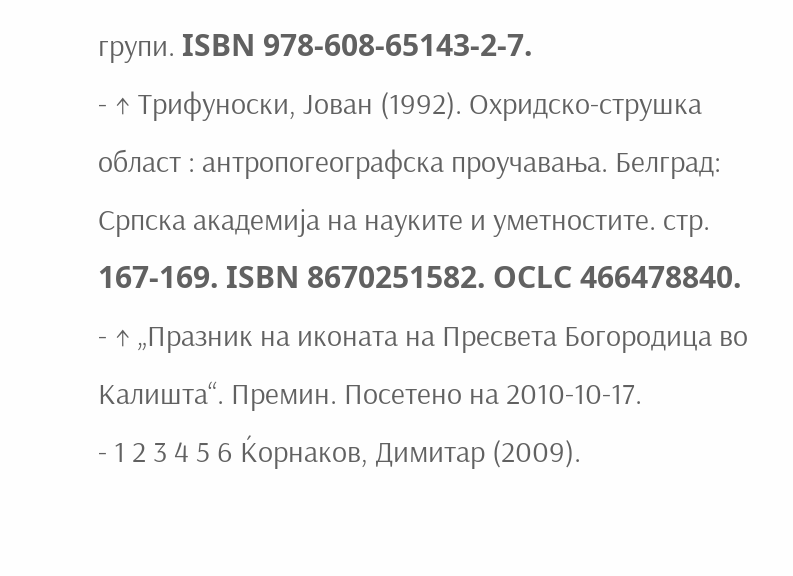групи. ISBN 978-608-65143-2-7.
- ↑ Трифуноски, Јован (1992). Охридско-струшка област : антропогеографска проучавања. Белград: Српска академија на науките и уметностите. стр. 167-169. ISBN 8670251582. OCLC 466478840.
- ↑ „Празник на иконата на Пресвета Богородица во Калишта“. Премин. Посетено на 2010-10-17.
- 1 2 3 4 5 6 Ќорнаков, Димитар (2009).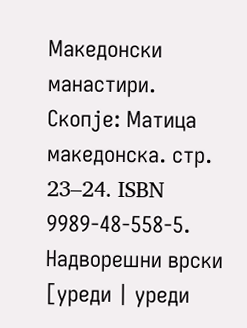Македонски манастири. Скопје: Матица македонска. стр. 23–24. ISBN 9989-48-558-5.
Надворешни врски
[уреди | уреди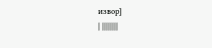извор]
| ||||||||